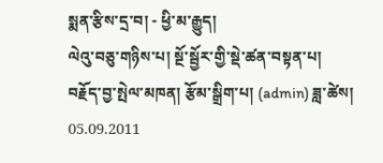སྨན་རྩིས་དྲ་བ། - ཕྱི་མ་རྒྱུད།
ལེའུ་བཅུ་གཉིས་པ། སྔོ་སྦྱོར་གྱི་སྡེ་ཚན་བསྟན་པ།
བརྗོད་བྱ་སྤེལ་མཁན། རྩོམ་སྒྲིག་པ། (admin) ཟླ་ཚེས། 05.09.2011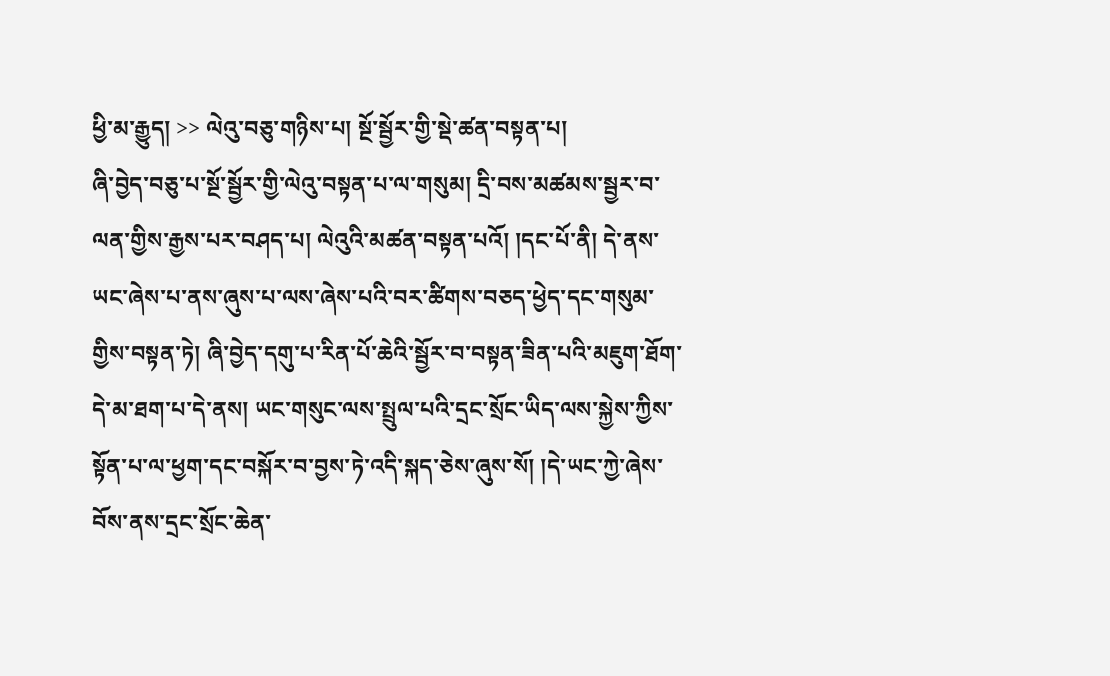ཕྱི་མ་རྒྱུད། >> ལེའུ་བཅུ་གཉིས་པ། སྔོ་སྦྱོར་གྱི་སྡེ་ཚན་བསྟན་པ།
ཞི་བྱེད་བཅུ་པ་སྔོ་སྦྱོར་གྱི་ལེའུ་བསྟན་པ་ལ་གསུམ། དྲི་བས་མཚམས་སྦྱར་བ་ལན་གྱིས་རྒྱས་པར་བཤད་པ། ལེའུའི་མཚན་བསྟན་པའོ། །དང་པོ་ནི། དེ་ནས་ཡང་ཞེས་པ་ནས་ཞུས་པ་ལས་ཞེས་པའི་བར་ཚིགས་བཅད་ཕྱེད་དང་གསུམ་གྱིས་བསྟན་ཏེ། ཞི་བྱེད་དགུ་པ་རིན་པོ་ཆེའི་སྦྱོར་བ་བསྟན་ཟིན་པའི་མཇུག་ཐོག་དེ་མ་ཐག་པ་དེ་ནས། ཡང་གསུང་ལས་སྤྲུལ་པའི་དྲང་སྲོང་ཡིད་ལས་སྐྱེས་ཀྱིས་སྟོན་པ་ལ་ཕྱག་དང་བསྐོར་བ་བྱས་ཏེ་འདི་སྐད་ཅེས་ཞུས་སོ། །དེ་ཡང་ཀྱེ་ཞེས་བོས་ནས་དྲང་སྲོང་ཆེན་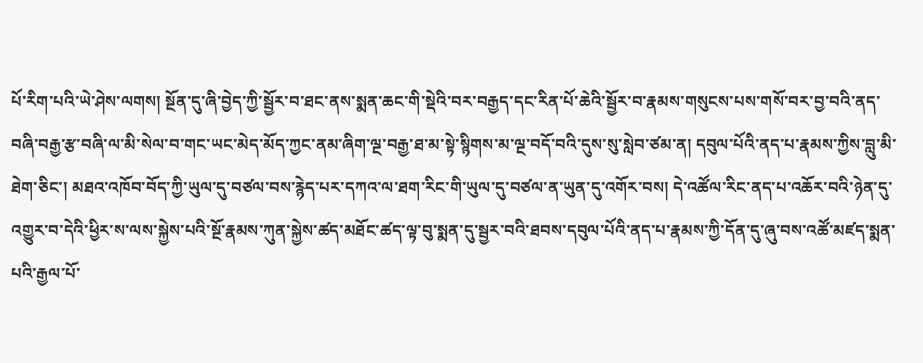པོ་རིག་པའི་ཡེ་ཤེས་ལགས། སྔོན་དུ་ཞི་བྱེད་ཀྱི་སྦྱོར་བ་ཐང་ནས་སྨན་ཆང་གི་སྡེའི་བར་བརྒྱད་དང་རིན་པོ་ཆེའི་སྦྱོར་བ་རྣམས་གསུངས་པས་གསོ་བར་བྱ་བའི་ནད་བཞི་བརྒྱ་རྩ་བཞི་ལ་མི་སེལ་བ་གང་ཡང་མེད་མོད་ཀྱང་ནམ་ཞིག་ལྔ་བརྒྱ་ཐ་མ་སྟེ་སྙིགས་མ་ལྔ་བདོ་བའི་དུས་སུ་སླེབ་ཙམ་ན། དབུལ་པོའི་ནད་པ་རྣམས་ཀྱིས་བླུ་མི་ཐེག་ཅིང་། མཐའ་འཁོབ་བོད་ཀྱི་ཡུལ་དུ་བཙལ་བས་རྙེད་པར་དཀའ་ལ་ཐག་རིང་གི་ཡུལ་དུ་བཙལ་ན་ཡུན་དུ་འགོར་བས། དེ་འཚོལ་རིང་ནད་པ་འཆོར་བའི་ཉེན་དུ་འགྱུར་བ་དེའི་ཕྱིར་ས་ལས་སྐྱེས་པའི་སྔོ་རྣམས་ཀུན་སྐྱེས་ཚད་མཐོང་ཚད་ལྟ་བུ་སྨན་དུ་སྦྱར་བའི་ཐབས་དབུལ་པོའི་ནད་པ་རྣམས་ཀྱི་དོན་དུ་ཞུ་བས་འཚོ་མཛད་སྨན་པའི་རྒྱལ་པོ་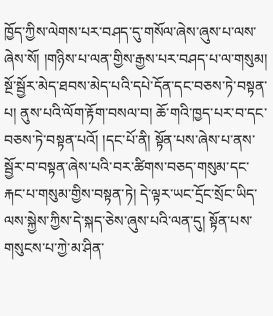ཁྱོད་ཀྱིས་ལེགས་པར་བཤད་དུ་གསོལ་ཞེས་ཞུས་པ་ལས་ཞེས་སོ། །གཉིས་པ་ལན་གྱིས་རྒྱས་པར་བཤད་པ་ལ་གསུམ། སྔོ་སྦྱོར་མེད་ཐབས་མེད་པའི་དཔེ་དོན་དང་བཅས་ཏེ་བསྟན་པ། ནུས་པའི་ལོག་རྟོག་བསལ་བ། ཆོ་གའི་ཁྱད་པར་བ་དང་བཅས་ཏེ་བསྟན་པའོ། །དང་པོ་ནི། སྟོན་པས་ཞེས་པ་ནས་སྦྱོར་བ་བསྟན་ཞེས་པའི་བར་ཚིགས་བཅད་གསུམ་དང་རྐང་པ་གསུམ་གྱིས་བསྟན་ཏེ། དེ་ལྟར་ཡང་དྲོང་སྲོང་ཡིད་ལས་སྐྱེས་ཀྱིས་དེ་སྐད་ཅེས་ཞུས་པའི་ལན་དུ། སྟོན་པས་གསུངས་པ་ཀྱེ་མ་ཤིན་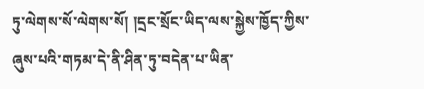ཏུ་ལེགས་སོ་ལེགས་སོ། །དྲང་སྲོང་ཡིད་ལས་སྐྱེས་ཁྱོད་ཀྱིས་ཞུས་པའི་གཏམ་དེ་ནི་ཤིན་ཏུ་བདེན་པ་ཡིན་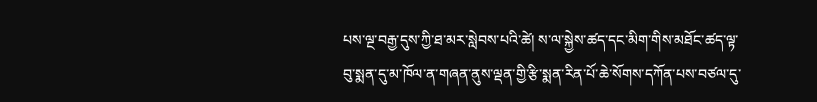པས་ལྔ་བརྒྱ་དུས་ཀྱི་ཐ་མར་སླེབས་པའི་ཚེ། ས་ལ་སྐྱེས་ཚད་དང་མིག་གིས་མཐོང་ཚད་ལྟ་བུ་སྨན་དུ་མ་ཁོལ་ན་གཞན་ནུས་ལྡན་གྱི་རྩི་སྨན་རིན་པོ་ཆེ་སོགས་དཀོན་པས་བཙལ་དུ་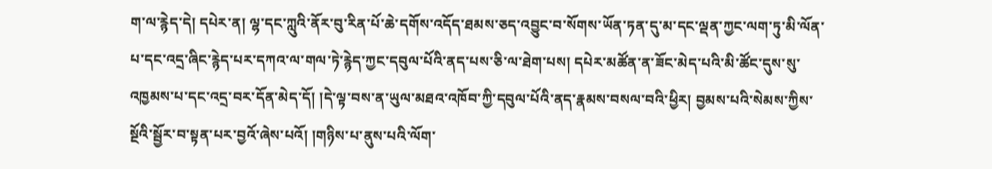ག་ལ་རྙེད་དེ། དཔེར་ན། ལྷ་དང་ཀླུའི་ནོར་བུ་རིན་པོ་ཆེ་དགོས་འདོད་ཐམས་ཅད་འབྱུང་བ་སོགས་ཡོན་ཏན་དུ་མ་དང་ལྡན་ཀྱང་ལག་ཏུ་མི་ལོན་པ་དང་འདྲ་ཞིང་རྙེད་པར་དཀའ་ལ་གལ་ཏེ་རྙེད་ཀྱང་དབུལ་པོའི་ནད་པས་ཅི་ལ་ཐེག་པས། དཔེར་མཚོན་ན་ཟོང་མེད་པའི་མི་ཚོང་དུས་སུ་འཁྱམས་པ་དང་འདྲ་བར་དོན་མེད་དོ། །དེ་ལྟ་བས་ན་ཡུལ་མཐའ་འཁོབ་ཀྱི་དབུལ་པོའི་ནད་རྣམས་བསལ་བའི་ཕྱིར། བྱམས་པའི་སེམས་ཀྱིས་སྔོའི་སྦྱོར་བ་སྟན་པར་བྱའོ་ཞེས་པའོ། །གཉིས་པ་ནུས་པའི་ལོག་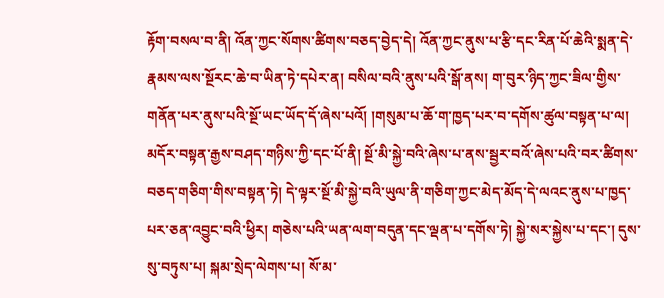རྟོག་བསལ་བ་ནི། འོན་ཀྱང་སོགས་ཚིགས་བཅད་བྱེད་དེ། འོན་ཀྱང་ནུས་པ་རྩི་དང་རིན་པོ་ཆེའི་སྨན་དེ་རྣམས་ལས་སྔོརང་ཆེ་བ་ཡིན་ཏེ་དཔེར་ན། བསིལ་བའི་ནུས་པའི་སྒོ་ནས། ག་བུར་ཉིད་ཀྱང་ཟིལ་གྱིས་གནོན་པར་ནུས་པའི་སྔོ་ཡང་ཡོད་དོ་ཞེས་པའོ། །གསུམ་པ་ཆོ་ག་ཁྱད་པར་བ་དགོས་ཚུལ་བསྟན་པ་ལ། མདོར་བསྟན་རྒྱས་བཤད་གཉིས་ཀྱི་དང་པོ་ནི། སྔོ་མི་སྐྱེ་བའི་ཞེས་པ་ནས་སྦྱར་བའོ་ཞེས་པའི་བར་ཚིགས་བཅད་གཅིག་གིས་བསྟན་ཏེ། དེ་ལྟར་སྔོ་མི་སྐྱེ་བའི་ཡུལ་ནི་གཅིག་ཀྱང་མེད་མོད་དེ་ལའང་ནུས་པ་ཁྱད་པར་ཅན་འབྱུང་བའི་ཕྱིར། གཅེས་པའི་ཡན་ལག་བདུན་དང་ལྡན་པ་དགོས་ཏེ། སྐྱེ་སར་སྐྱེས་པ་དང་། དུས་སུ་བཏུས་པ། སྐམ་སྲེད་ལེགས་པ། སོ་མ་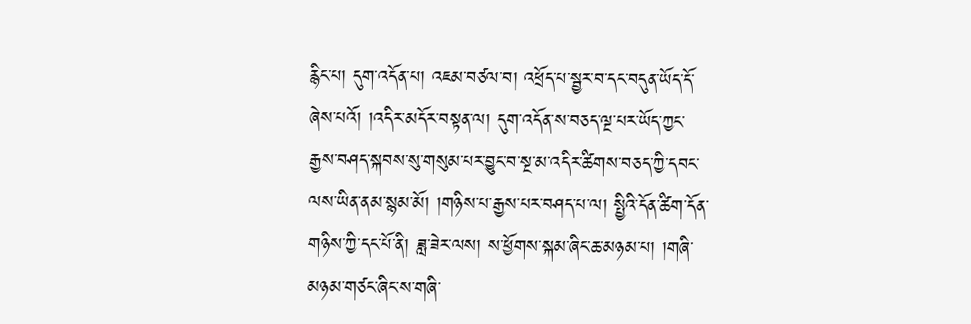རྙིང་པ། དུག་འདོན་པ། འཇམ་བཙལ་བ། འཕྲོད་པ་སྦྱར་བ་དང་བདུན་ཡོད་དོ་ཞེས་པའོ། །འདིར་མདོར་བསྟན་ལ། དུག་འདོན་ས་བཅད་ལྔ་པར་ཡོད་ཀྱང་རྒྱས་བཤད་སྐབས་སུ་གསུམ་པར་བྱུང་བ་སྔ་མ་འདིར་ཚིགས་བཅད་ཀྱི་དབང་ལས་ཡིན་ནམ་སྙམ་མོ། །གཉིས་པ་རྒྱས་པར་བཤད་པ་ལ། སྤྱིའི་དོན་ཚིག་དོན་གཉིས་ཀྱི་དང་པོ་ནི། ཟླ་ཟེར་ལས། ས་ཕྱོགས་སྐམ་ཞིང་ཆ་མཉམ་པ། །གཞི་མཉམ་གཙང་ཞིང་ས་གཞི་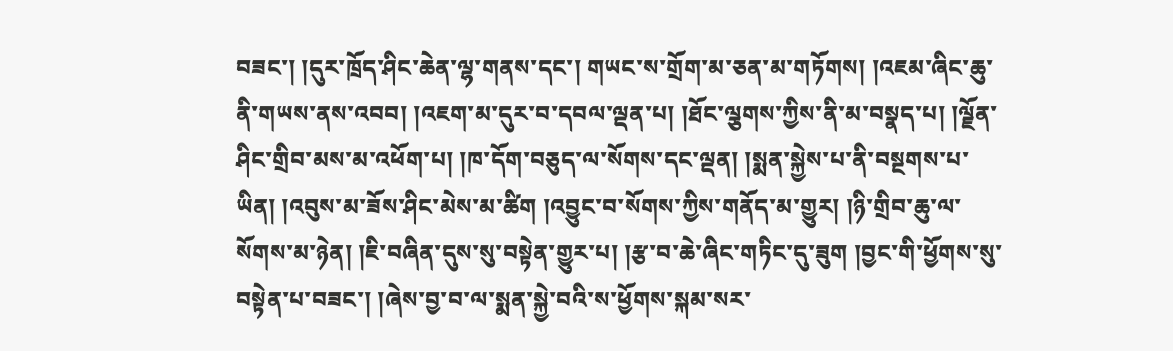བཟང་། །དུར་ཁྲོད་ཤིང་ཆེན་ལྷ་གནས་དང་། གཡང་ས་གྲོག་མ་ཅན་མ་གཏོགས། །འཇམ་ཞིང་ཆུ་ནི་གཡས་ནས་འབབ། །འཇག་མ་དུར་བ་དབལ་ལྡན་པ། །ཐོང་ལྕགས་ཀྱིས་ནི་མ་བསྣད་པ། །ལྗོན་ཤིང་གྲིབ་མས་མ་འཕོག་པ། །ཁ་དོག་བཅུད་ལ་སོགས་དང་ལྡན། །སྨན་སྐྱེས་པ་ནི་བསྔགས་པ་ཡིན། །འབུས་མ་ཟོས་ཤིང་མེས་མ་ཚིག །འབྱུང་བ་སོགས་ཀྱིས་གནོད་མ་གྱུར། །ཉི་གྲིབ་ཆུ་ལ་སོགས་མ་ཉེན། །ཇི་བཞིན་དུས་སུ་བསྟེན་གྱུར་པ། །རྩ་བ་ཆེ་ཞིང་གཏིང་དུ་ཟུག །བྱང་གི་ཕྱོགས་སུ་བསྟེན་པ་བཟང་། །ཞེས་བྱ་བ་ལ་སྨན་སྐྱེ་བའི་ས་ཕྱོགས་སྐམ་སར་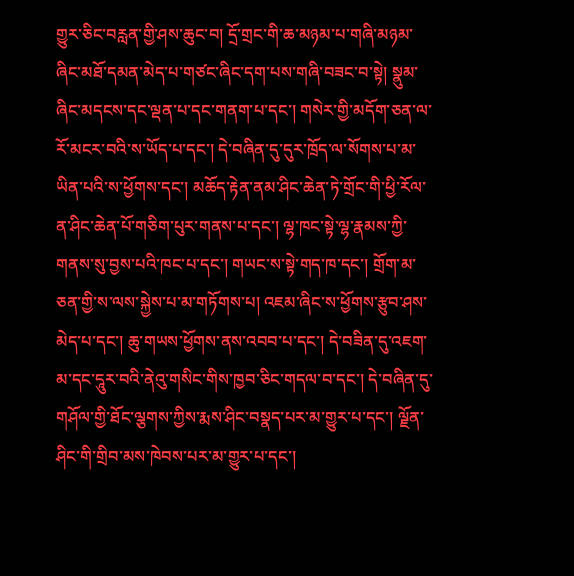གྱུར་ཅིང་བརླན་གྱི་ཤས་ཆུང་བ། དྲོ་གྲང་གི་ཆ་མཉམ་པ་གཞི་མཉམ་ཞིང་མཐོ་དམན་མེད་པ་གཙང་ཞིང་དག་པས་གཞི་བཟང་བ་སྟེ། སྣུམ་ཞིང་མདངས་དང་ལྡན་པ་དང་གནག་པ་དང་། གསེར་གྱི་མདོག་ཅན་ལ་རོ་མངར་བའི་ས་ཡོད་པ་དང་། དེ་བཞིན་དུ་དུར་ཁྲོད་ལ་སོགས་པ་མ་ཡིན་པའི་ས་ཕྱོགས་དང་། མཆོད་རྟེན་ནམ་ཤིང་ཆེན་ཏེ་གྲོང་གི་ཕྱི་རོལ་ན་ཤིང་ཆེན་པོ་གཅིག་པུར་གནས་པ་དང་། ལྷ་ཁང་སྟེ་ལྷ་རྣམས་ཀྱི་གནས་སུ་བྱས་པའི་ཁང་པ་དང་། གཡང་ས་སྟེ་གད་ཁ་དང་། གྲོག་མ་ཅན་གྱི་ས་ལས་སྐྱེས་པ་མ་གཏོགས་པ། འཇམ་ཞིང་ས་ཕྱོགས་རྩུབ་ཤས་མེད་པ་དང་། ཆུ་གཡས་ཕྱོགས་ནས་འབབ་པ་དང་། དེ་བཟིན་དུ་འཇག་མ་དང་དཱུར་བའི་ནེའུ་གསིང་གིས་ཁྱབ་ཅིང་གདལ་བ་དང་། དེ་བཞིན་དུ་གཤོལ་གྱི་ཐོང་ལྕགས་ཀྱིས་རྨས་ཤིང་བསྣད་པར་མ་གྱུར་པ་དང་། ལྗོན་ཤིང་གི་གྲིབ་མས་ཁེབས་པར་མ་གྱུར་པ་དང་།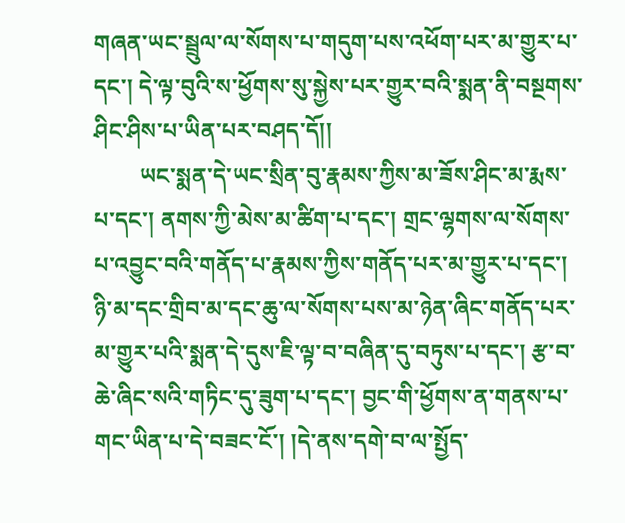གཞན་ཡང་སྦྲུལ་ལ་སོགས་པ་གདུག་པས་འཕོག་པར་མ་གྱུར་པ་དང་། དེ་ལྟ་བུའི་ས་ཕྱོགས་སུ་སྐྱེས་པར་གྱུར་བའི་སྨན་ནི་བསྔགས་ཤིང་ཤིས་པ་ཡིན་པར་བཤད་དོ།།
        ཡང་སྨན་དེ་ཡང་སྲིན་བུ་རྣམས་ཀྱིས་མ་ཟོས་ཤིང་མ་རྨས་པ་དང་། ནགས་ཀྱི་མེས་མ་ཚིག་པ་དང་། གྲང་ལྷགས་ལ་སོགས་པ་འབྱུང་བའི་གནོད་པ་རྣམས་ཀྱིས་གནོད་པར་མ་གྱུར་པ་དང་། ཉི་མ་དང་གྲིབ་མ་དང་ཆུ་ལ་སོགས་པས་མ་ཉེན་ཞིང་གནོད་པར་མ་གྱུར་པའི་སྨན་དེ་དུས་ཇི་ལྟ་བ་བཞིན་དུ་བཏུས་པ་དང་། རྩ་བ་ཆེ་ཞིང་སའི་གཏིང་དུ་ཟུག་པ་དང་། བྱང་གི་ཕྱོགས་ན་གནས་པ་གང་ཡིན་པ་དེ་བཟང་ངོ་། །དེ་ནས་དགེ་བ་ལ་སྤྱོད་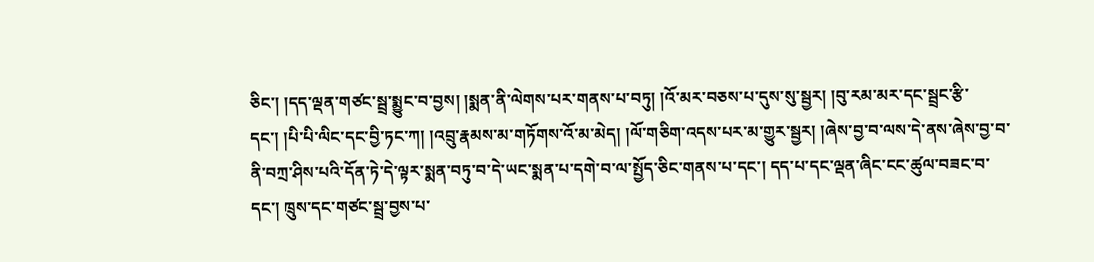ཅིང་། །དད་ལྡན་གཙང་སྦྲ་སྨྱུང་བ་བྱས། །སྨན་ནི་ལེགས་པར་གནས་པ་བཏུ། །འོ་མར་བཅས་པ་དུས་སུ་སྦྱར། །བུ་རམ་མར་དང་སྦྲང་རྩི་དང་། །པི་པི་ལིང་དང་བྱི་ཏང་ཀ། །འབྲུ་རྣམས་མ་གཏོགས་འོ་མ་མེད། །ལོ་གཅིག་འདས་པར་མ་གྱུར་སྦྱར། །ཞེས་བྱ་བ་ལས་དེ་ནས་ཞེས་བྱ་བ་ནི་བཀྲ་ཤིས་པའི་དོན་ཏེ་དེ་ལྟར་སྨན་བཏུ་བ་དེ་ཡང་སྨན་པ་དགེ་བ་ལ་སྤྱོད་ཅིང་གནས་པ་དང་། དད་པ་དང་ལྡན་ཞིང་ངང་ཚུལ་བཟང་བ་དང་། ཁྲུས་དང་གཙང་སྦྲ་བྱས་པ་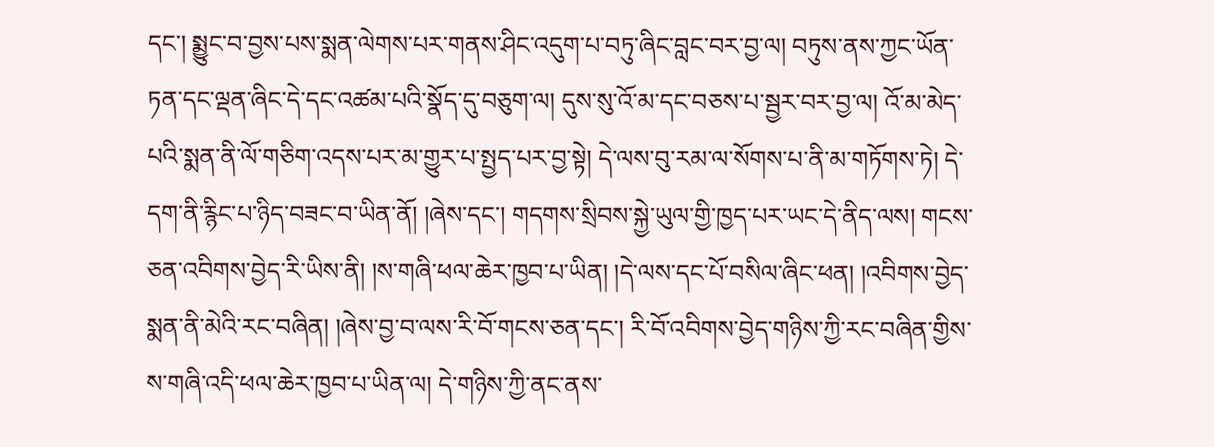དང་། སྨྱུང་བ་བྱས་པས་སྨན་ལེགས་པར་གནས་ཤིང་འདུག་པ་བཏུ་ཞིང་བླང་བར་བྱ་ལ། བཏུས་ནས་ཀྱང་ཡོན་ཏན་དང་ལྡན་ཞིང་དེ་དང་འཚམ་པའི་སྣོད་དུ་བཅུག་ལ། དུས་སུ་འོ་མ་དང་བཅས་པ་སྦྱར་བར་བྱ་ལ། འོ་མ་མེད་པའི་སྨན་ནི་ལོ་གཅིག་འདས་པར་མ་གྱུར་པ་སྤྱད་པར་བྱ་སྟེ། དེ་ལས་བུ་རམ་ལ་སོགས་པ་ནི་མ་གཏོགས་ཏེ། དེ་དག་ནི་རྙིང་པ་ཉིད་བཟང་བ་ཡིན་ནོ། །ཞེས་དང་། གདགས་སྲིབས་སྐྱེ་ཡུལ་གྱི་ཁྱད་པར་ཡང་དེ་ནིད་ལས། གངས་ཅན་འབིགས་བྱེད་རི་ཡིས་ནི། །ས་གཞི་ཕལ་ཆེར་ཁྱབ་པ་ཡིན། །དེ་ལས་དང་པོ་བསིལ་ཞིང་ཕན། །འབིགས་བྱེད་སྨན་ནི་མེའི་རང་བཞིན། །ཞེས་བྱ་བ་ལས་རི་བོ་གངས་ཅན་དང་། རི་བོ་འབིགས་བྱེད་གཉིས་ཀྱི་རང་བཞིན་གྱིས་ས་གཞི་འདི་ཕལ་ཆེར་ཁྱབ་པ་ཡིན་ལ། དེ་གཉིས་ཀྱི་ནང་ནས་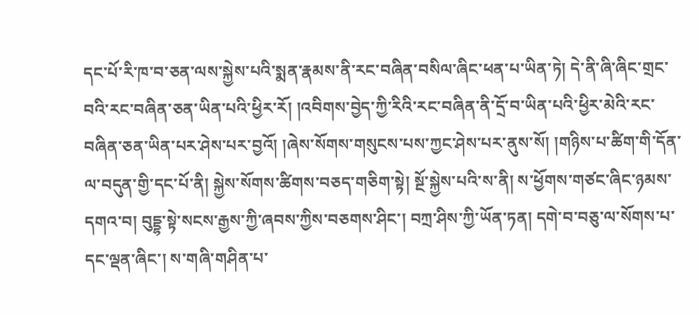དང་པོ་རི་ཁ་བ་ཅན་ལས་སྐྱེས་པའི་སྨན་རྣམས་ནི་རང་བཞིན་བསིལ་ཞིང་ཕན་པ་ཡིན་ཏེ། དེ་ནི་ཞི་ཞིང་གྲང་བའི་རང་བཞིན་ཅན་ཡིན་པའི་ཕྱིར་རོ། །འབིགས་བྱེད་ཀྱི་རིའི་རང་བཞིན་ནི་དྲོ་བ་ཡིན་པའི་ཕྱིར་མེའི་རང་བཞིན་ཅན་ཡིན་པར་ཤེས་པར་བྱའོ། །ཞེས་སོགས་གསུངས་པས་ཀྱང་ཤེས་པར་ནུས་སོ། །གཉིས་པ་ཚིག་གི་དོན་ལ་བདུན་གྱི་དང་པོ་ནི། སྐྱེས་སོགས་ཚིགས་བཅད་གཅིག་སྟེ། སྔོ་སྐྱེས་པའི་ས་ནི། ས་ཕྱོགས་གཙང་ཞིང་ཉམས་དགའ་བ། བུདྡྷ་སྟེ་སངས་རྒྱས་ཀྱི་ཞབས་ཀྱིས་བཅགས་ཤིང་། བཀྲ་ཤིས་ཀྱི་ཡོན་ཏན། དགེ་བ་བཅུ་ལ་སོགས་པ་དང་ལྡན་ཞིང་། ས་གཞི་གཤིན་པ་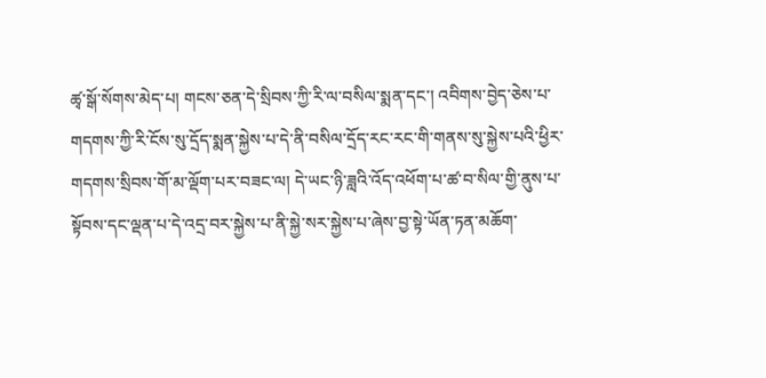ཚྭ་སྒོ་སོགས་མེད་པ། གངས་ཅན་དེ་སྲིབས་ཀྱི་རི་ལ་བསིལ་སྨན་དང་། འབིགས་བྱེད་ཅེས་པ་གདགས་ཀྱི་རི་ངོས་སུ་དྲོད་སྨན་སྐྱེས་པ་དེ་ནི་བསིལ་དྲོད་རང་རང་གི་གནས་སུ་སྐྱེས་པའི་ཕྱིར་གདགས་སྲིབས་གོ་མ་ལྡོག་པར་བཟང་ལ། དེ་ཡང་ཉི་ཟླའི་འོད་འཕོག་པ་ཚ་བ་སིལ་གྱི་ནུས་པ་སྟོབས་དང་ལྡན་པ་དེ་འདྲ་བར་སྐྱེས་པ་ནི་སྐྱེ་སར་སྐྱེས་པ་ཞེས་བྱ་སྟེ་ཡོན་ཏན་མཆོག་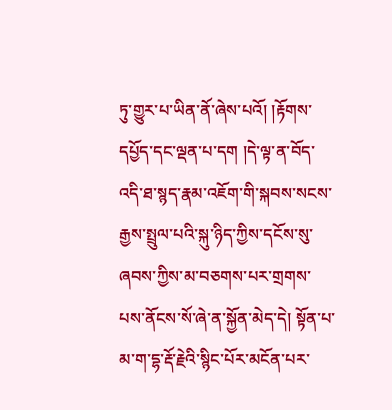ཏུ་གྱུར་པ་ཡིན་ནོ་ཞེས་པའོ། །རྟོགས་དཔྱོད་དང་ལྡན་པ་དག །དེ་ལྟ་ན་བོད་འདི་ཐ་སྙད་རྣམ་འཇོག་གི་སྐབས་སངས་རྒྱས་སྤྲུལ་པའི་སྐུ་ཉིད་ཀྱིས་དངོས་སུ་ཞབས་ཀྱིས་མ་བཅགས་པར་གྲགས་པས་ནོངས་སོ་ཞེ་ན་སྐྱོན་མེད་དེ། སྟོན་པ་མ་ག་དྷ་རྡོ་རྗེའི་སྙིང་པོར་མངོན་པར་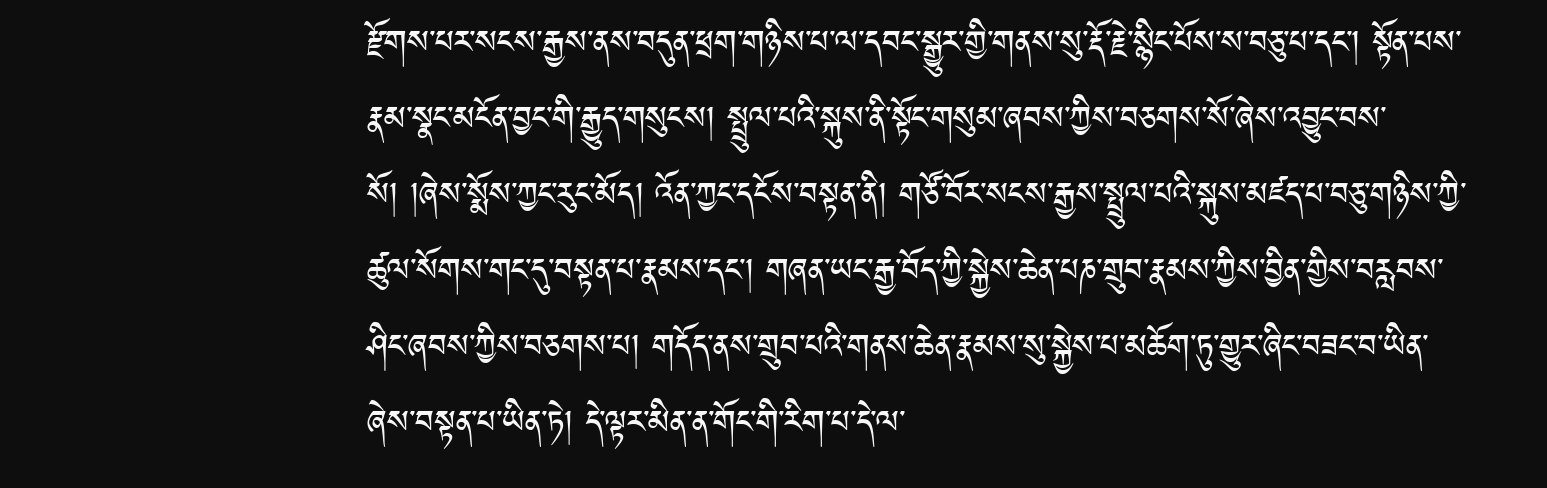རྫོགས་པར་སངས་རྒྱས་ནས་བདུན་ཕྲག་གཉིས་པ་ལ་དབང་སྒྱུར་གྱི་གནས་སུ་རྡོ་རྗེ་སྙིང་པོས་ས་བཅུ་པ་དང་། སྟོན་པས་རྣམ་སྣང་མངོན་བྱང་གི་རྒྱུད་གསུངས། སྤྲུལ་པའི་སྐུས་ནི་སྟོང་གསུམ་ཞབས་ཀྱིས་བཅགས་སོ་ཞེས་འབྱུང་བས་སོ། །ཞེས་སྨོས་ཀྱང་རུང་མོད། འོན་ཀྱང་དངོས་བསྟན་ནི། གཙོ་བོར་སངས་རྒྱས་སྤྲུལ་པའི་སྐུས་མཛད་པ་བཅུ་གཉིས་ཀྱི་ཚུལ་སོགས་གང་དུ་བསྟན་པ་རྣམས་དང་། གཞན་ཡང་རྒྱ་བོད་ཀྱི་སྐྱེས་ཆེན་པཎ་གྲུབ་རྣམས་ཀྱིས་བྱིན་གྱིས་བརླབས་ཤིང་ཞབས་ཀྱིས་བཅགས་པ། གདོད་ནས་གྲུབ་པའི་གནས་ཆེན་རྣམས་སུ་སྐྱེས་པ་མཆོག་ཏུ་གྱུར་ཞིང་བཟང་བ་ཡིན་ཞེས་བསྟན་པ་ཡིན་ཏེ། དེ་ལྟར་མིན་ན་གོང་གི་རིག་པ་དེ་ལ་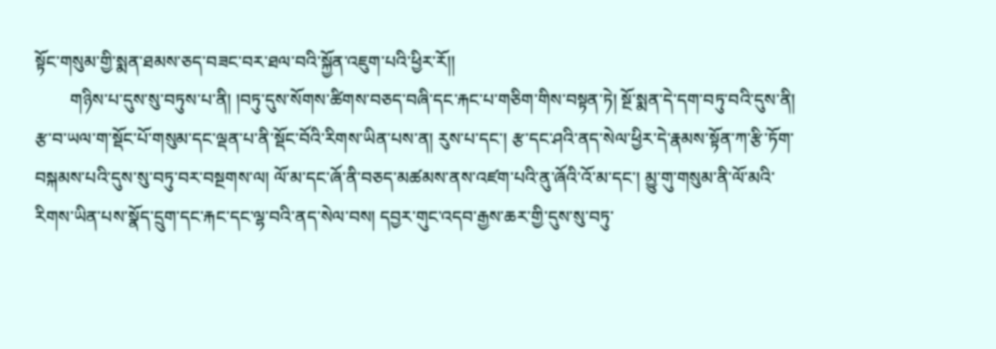སྟོང་གསུམ་གྱི་སྨན་ཐམས་ཅད་བཟང་བར་ཐལ་བའི་སྐྱོན་འཇུག་པའི་ཕྱིར་རོ།།
        གཉིས་པ་དུས་སུ་བཏུས་པ་ནི། །བཏུ་དུས་སོགས་ཚིགས་བཅད་བཞི་དང་རྐང་པ་གཅིག་གིས་བསྟན་ཏེ། སྔོ་སྨན་དེ་དག་བཏུ་བའི་དུས་ནི། རྩ་བ་ཡལ་ག་སྡོང་པོ་གསུམ་དང་ལྡན་པ་ནི་སྡོང་བོའི་རིགས་ཡིན་པས་ན། རུས་པ་དང་། རྩ་དང་ཤའི་ནད་སེལ་ཕྱིར་དེ་རྣམས་སྟོན་ཀ་རྩི་ཏོག་བསྐམས་པའི་དུས་སུ་བཏུ་བར་བསྔགས་ལ། ལོ་མ་དང་ཞོ་ནི་བཅད་མཚམས་ནས་འཛག་པའི་ནུ་ཞོའི་འོ་མ་དང་། མྱུ་གུ་གསུམ་ནི་ལོ་མའི་རིགས་ཡིན་པས་སྣོད་དྲུག་དང་རྐང་དང་ལྷ་བའི་ནད་སེལ་བས། དབྱར་གུང་འདབ་རྒྱས་ཆར་གྱི་དུས་སུ་བཏུ་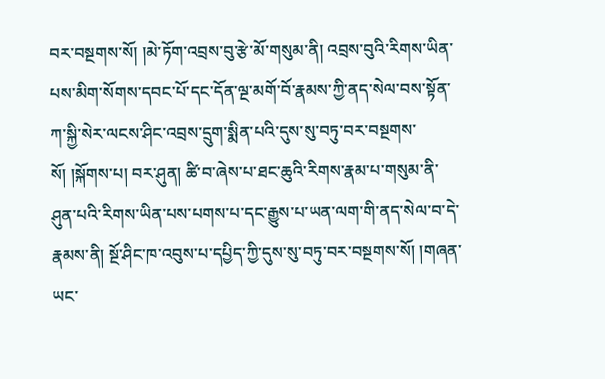བར་བསྔགས་སོ། །མེ་ཏོག་འབྲས་བུ་རྩེ་མོ་གསུམ་ནི། འབྲས་བུའི་རིགས་ཡིན་པས་མིག་སོགས་དབང་པོ་དང་དོན་ལྔ་མགོ་བོ་རྣམས་ཀྱི་ནད་སེལ་བས་སྟོན་ཀ་སྐྱི་སེར་ལངས་ཤིང་འབྲས་དྲུག་སྨིན་པའི་དུས་སུ་བཏུ་བར་བསྔགས་སོ། །སྐོགས་པ། བར་ཤུན། ཚི་བ་ཞེས་པ་ཐང་ཆུའི་རིགས་རྣམ་པ་གསུམ་ནི་ཤུན་པའི་རིགས་ཡིན་པས་པགས་པ་དང་རྒྱུས་པ་ཡན་ལག་གི་ནད་སེལ་བ་དེ་རྣམས་ནི། སྔོ་ཤིང་ཁ་འབུས་པ་དཔྱིད་ཀྱི་དུས་སུ་བཏུ་བར་བསྔགས་སོ། །གཞན་ཡང་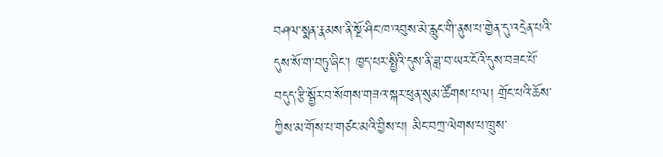བཤལ་སྨན་རྣམས་ནི་སྔོ་ཤིང་ཁ་འབུས་མེ་རླུང་གི་ནུས་པ་གྱེན་དུ་འདྲེན་པའི་དུས་སོ་ག་བཏུ་ཞིང་། ཁྱད་པར་སྤྱིའི་དུས་ནི་ཟླ་བ་ཡར་ངོའི་དུས་བཟང་པོ་བདུད་རྩི་སྦྱོར་བ་སོགས་གཟའ་སྐར་ཕུན་སུམ་ཚོགས་པ་ལ། གྲོང་པའི་ཆོས་ཀྱིས་མ་གོས་པ་གཙང་མའི་བྱིས་པ། མིང་བཀྲ་ལེགས་པ་ཁྲུས་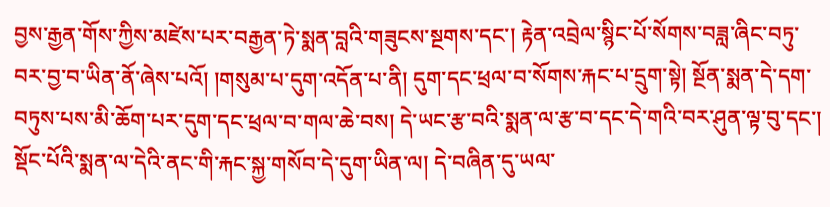བྱས་རྒྱན་གོས་ཀྱིས་མཛེས་པར་བརྒྱན་ཏེ་སྨན་བླའི་གཟུངས་སྔགས་དང་། རྟེན་འབྲེལ་སྙིང་པོ་སོགས་བཟླ་ཞིང་བཏུ་བར་བྱ་བ་ཡིན་ནོ་ཞེས་པའོ། །གསུམ་པ་དུག་འདོན་པ་ནི། དུག་དང་ཕྲལ་བ་སོགས་རྐང་པ་དྲུག་སྟེ། སྔོན་སྨན་དེ་དག་བཏུས་པས་མི་ཆོག་པར་དུག་དང་ཕྲལ་བ་གལ་ཆེ་བས། དེ་ཡང་རྩ་བའི་སྨན་ལ་རྩ་བ་དང་དེ་གའི་བར་ཤུན་ལྟ་བུ་དང་། སྡོང་པོའི་སྨན་ལ་དེའི་ནང་གི་རྐང་སྐྱ་གསོབ་དེ་དུག་ཡིན་ལ། དེ་བཞིན་དུ་ཡལ་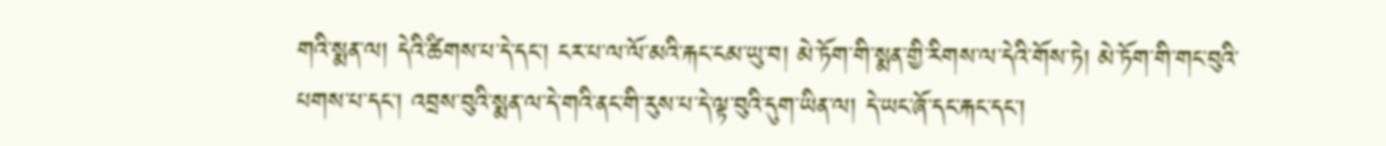གའི་སྨན་ལ། དེའི་ཚིགས་པ་དེ་དང་། ངར་པ་ལ་ལོ་མའི་རྐང་ངམ་ཡུ་བ། མེ་ཏོག་གི་སྨན་གྱི་རིགས་ལ་དེའི་གོས་ཏེ། མེ་ཏོག་གི་གང་བུའི་པགས་པ་དང་། འབྲས་བུའི་སྨན་ལ་དེ་གའི་ནང་གི་རུས་པ་དེ་ལྟ་བུའི་དུག་ཡིན་ལ། དེ་ཡང་ཞོ་དང་རྐང་དང་།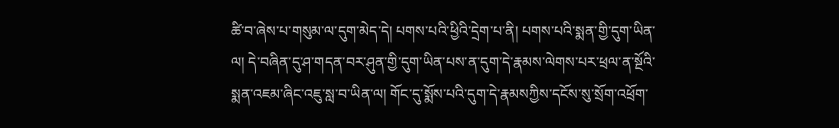ཚི་བ་ཞེས་པ་གསུམ་ལ་དུག་མེད་དེ། པགས་པའི་ཕྱིའི་དྲེག་པ་ནི། པགས་པའི་སྨན་གྱི་དུག་ཡིན་ལ། དེ་བཞིན་དུ་ཤ་གདན་བར་ཤུན་གྱི་དུག་ཡིན་པས་ན་དུག་དེ་རྣམས་ལེགས་པར་ཕྲལ་ན་སྔོའི་སྨན་འཇམ་ཞིང་འཇུ་སླ་བ་ཡིན་ལ། གོང་དུ་སྨོས་པའི་དུག་དེ་རྣམསཀྱིས་དངོས་སུ་སྲོག་འཕྲོག་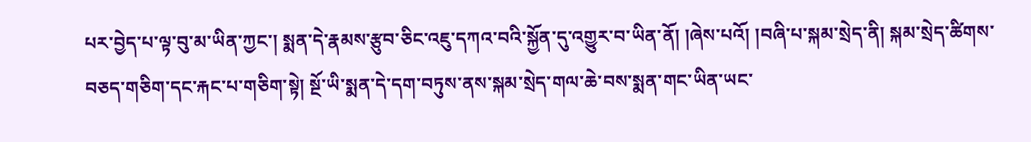པར་བྱེད་པ་ལྟ་བུ་མ་ཡིན་ཀྱང་། སྨན་དེ་རྣམས་རྩུབ་ཅིང་འཇུ་དཀའ་བའི་སྐྱོན་དུ་འགྱུར་བ་ཡིན་ནོ། །ཞེས་པའོ། །བཞི་པ་སྐམ་སྲེད་ནི། སྐམ་སྲེད་ཚིགས་བཅད་གཅིག་དང་རྐང་པ་གཅིག་སྟེ། སྔོ་ཡི་སྨན་དེ་དག་བཏུས་ནས་སྐམ་སྲེད་གལ་ཆེ་བས་སྨན་གང་ཡིན་ཡང་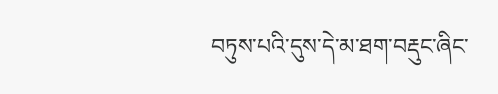བཏུས་པའི་དུས་དེ་མ་ཐག་བརྡུང་ཞིང་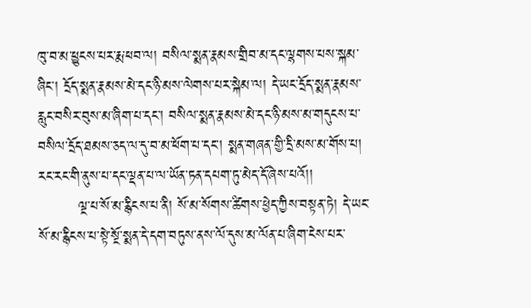ཁུ་བ་མ་ཕྱུངས་པར་རྨ་ཕབ་ལ། བསིལ་སྨན་རྣམས་གྲིབ་མ་དང་ལྷགས་པས་སྐམ་ཞིང་། དྲོད་སྨན་རྣམས་མེ་དང་ཉི་མས་ལེགས་པར་སྐེམ་ལ། དེ་ཡང་དྲོད་སྨན་རྣམས་རླུང་བསིར་བུས་མ་ཞིག་པ་དང་། བསིལ་སྨན་རྣམས་མེ་དང་ཉི་མས་མ་གདུངས་པ་བསིལ་དྲོད་ཐམས་ཅད་ལ་དུ་བ་མ་ཕོག་པ་དང་། སྨན་གཞན་གྱི་དྲི་མས་མ་གོས་པ། རང་རང་གི་ནུས་པ་དང་ལྡན་པ་ལ་ཡོན་ཏན་དཔག་ཏུ་མེད་དོ་ཞེས་པའོ།།
        ལྔ་པ་སོ་མ་རྙིངས་པ་ནི། སོ་མ་སོགས་ཚིགས་ཕྱེད་ཀྱིས་བསྟན་ཏེ། དེ་ཡང་སོ་མ་རྙིངས་པ་སྟེ་སྔོ་སྨན་དེ་དག་བཏུས་ནས་ལོ་དུས་མ་ལོན་པ་ཞིག་ངེས་པར་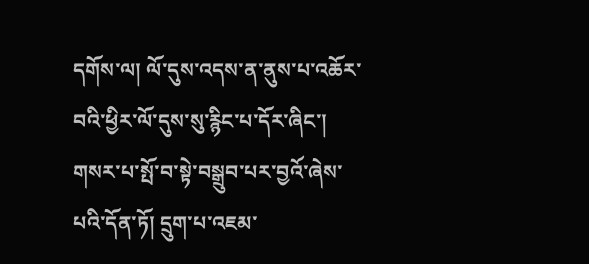དགོས་ལ། ལོ་དུས་འདས་ན་ནུས་པ་འཆོར་བའི་ཕྱིར་ལོ་དུས་སུ་རྙིང་པ་དོར་ཞིང་། གསར་པ་སྤོ་བ་སྟེ་བསྒྲུབ་པར་བྱའོ་ཞེས་པའི་དོན་ཏོ། དྲུག་པ་འཇམ་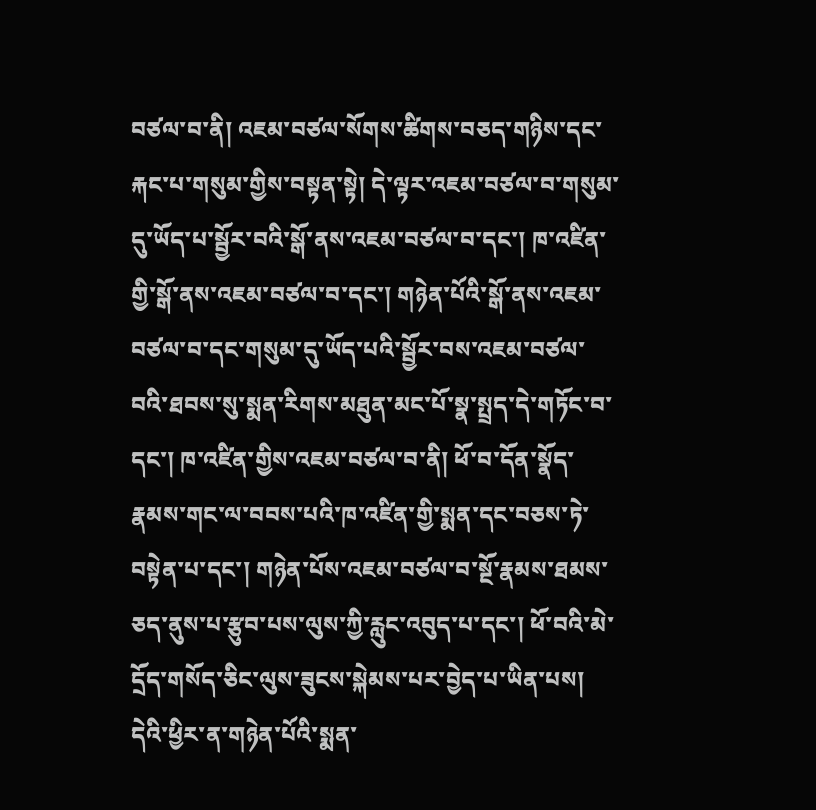བཙལ་བ་ནི། འཇམ་བཙལ་སོགས་ཚིགས་བཅད་གཉིས་དང་རྐང་པ་གསུམ་གྱིས་བསྟན་སྟེ། དེ་ལྟར་འཇམ་བཙལ་བ་གསུམ་དུ་ཡོད་པ་སྦྱོར་བའི་སྒོ་ནས་འཇམ་བཙལ་བ་དང་། ཁ་འཛིན་གྱི་སྒོ་ནས་འཇམ་བཙལ་བ་དང་། གཉེན་པོའི་སྒོ་ནས་འཇམ་བཙལ་བ་དང་གསུམ་དུ་ཡོད་པའི་སྦྱོར་བས་འཇམ་བཙལ་བའི་ཐབས་སུ་སྨན་རིགས་མཐུན་མང་པོ་སྣ་སྤྲད་དེ་གཏོང་བ་དང་། ཁ་འཛིན་གྱིས་འཇམ་བཙལ་བ་ནི། ཕོ་བ་དོན་སྣོད་རྣམས་གང་ལ་བབས་པའི་ཁ་འཛིན་གྱི་སྨན་དང་བཅས་ཏེ་བསྟེན་པ་དང་། གཉེན་པོས་འཇམ་བཙལ་བ་སྔོ་རྣམས་ཐམས་ཅད་ནུས་པ་རྩུབ་པས་ལུས་ཀྱི་རླུང་འབུད་པ་དང་། ཕོ་བའི་མེ་དྲོད་གསོད་ཅིང་ལུས་ཟུངས་སྐེམས་པར་བྱེད་པ་ཡིན་པས། དེའི་ཕྱིར་ན་གཉེན་པོའི་སྨན་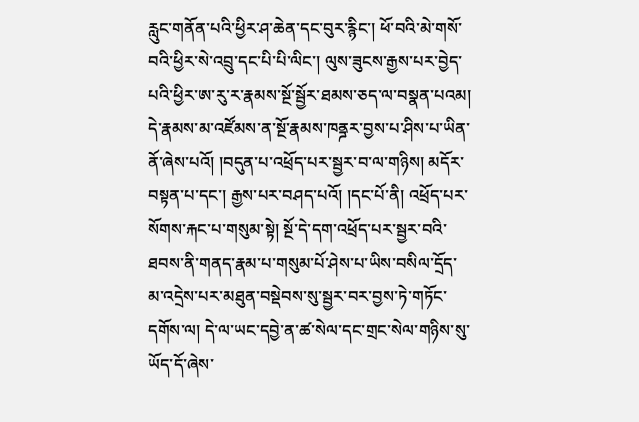རླུང་གནོན་པའི་ཕྱིར་ཤ་ཆེན་དང་བུར་རྙིང་། ཕོ་བའི་མེ་གསོ་བའི་ཕྱིར་སེ་འབྲུ་དང་པི་པི་ལིང་། ལུས་ཟུངས་རྒྱས་པར་བྱེད་པའི་ཕྱིར་ཨ་རུ་ར་རྣམས་སྔོ་སྦྱོར་ཐམས་ཅད་ལ་བསྣན་པའམ། དེ་རྣམས་མ་འཛོམས་ན་སྔོ་རྣམས་ཁནྜར་བྱས་པ་ཤིས་པ་ཡིན་ནོ་ཞེས་པའོ། །བདུན་པ་འཕྲོད་པར་སྦྱར་བ་ལ་གཉིས། མདོར་བསྟན་པ་དང་། རྒྱས་པར་བཤད་པའོ། །དང་པོ་ནི། འཕྲོད་པར་སོགས་རྐང་པ་གསུམ་སྟེ། སྔོ་དེ་དག་འཕྲོད་པར་སྦྱར་བའི་ཐབས་ནི་གནད་རྣམ་པ་གསུམ་པོ་ཤེས་པ་ཡིས་བསིལ་དྲོད་མ་འདྲེས་པར་མཐུན་བསྡེབས་སུ་སྦྱར་བར་བྱས་ཏེ་གཏོང་དགོས་ལ། དེ་ལ་ཡང་དབྱེ་ན་ཚ་སེལ་དང་གྲང་སེལ་གཉིས་སུ་ཡོད་དོ་ཞེས་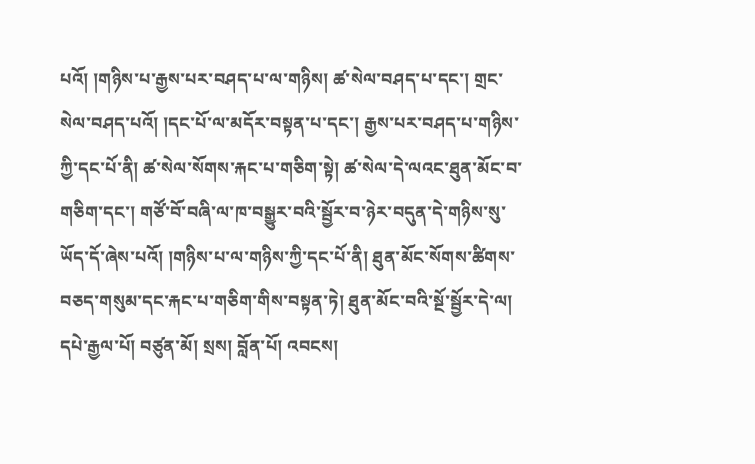པའོ། །གཉིས་པ་རྒྱས་པར་བཤད་པ་ལ་གཉིས། ཚ་སེལ་བཤད་པ་དང་། གྲང་སེལ་བཤད་པའོ། །དང་པོ་ལ་མདོར་བསྟན་པ་དང་། རྒྱས་པར་བཤད་པ་གཉིས་ཀྱི་དང་པོ་ནི། ཚ་སེལ་སོགས་རྐང་པ་གཅིག་སྟེ། ཚ་སེལ་དེ་ལའང་ཐུན་མོང་བ་གཅིག་དང་། གཙོ་བོ་བཞི་ལ་ཁ་བསྒྱུར་བའི་སྦྱོར་བ་ཉེར་བདུན་དེ་གཉིས་སུ་ཡོད་དོ་ཞེས་པའོ། །གཉིས་པ་ལ་གཉིས་ཀྱི་དང་པོ་ནི། ཐུན་མོང་སོགས་ཚིགས་བཅད་གསུམ་དང་རྐང་པ་གཅིག་གིས་བསྟན་ཏེ། ཐུན་མོང་བའི་སྔོ་སྦྱོར་དེ་ལ། དཔེ་རྒྱལ་པོ། བཙུན་མོ། སྲས། བློན་པོ། འབངས།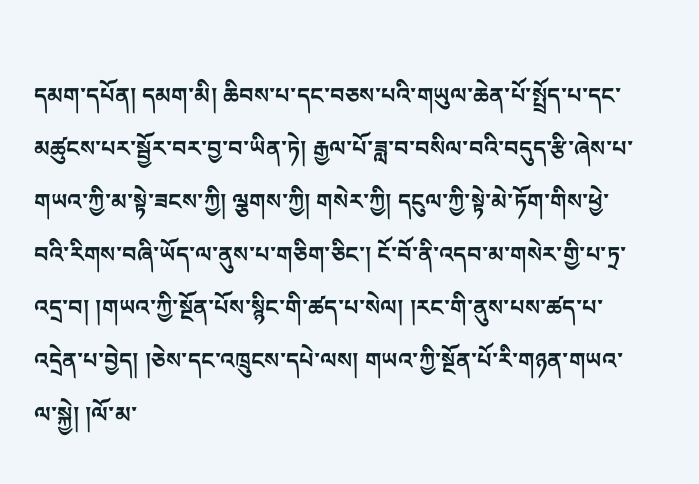དམག་དཔོན། དམག་མི། ཆིབས་པ་དང་བཅས་པའི་གཡུལ་ཆེན་པོ་སྤྲོད་པ་དང་མཚུངས་པར་སྦྱོར་བར་བྱ་བ་ཡིན་ཏེ། རྒྱལ་པོ་ཟླ་བ་བསིལ་བའི་བདུད་རྩི་ཞེས་པ་གཡའ་ཀྱི་མ་སྟེ་ཟངས་ཀྱི། ལྕགས་ཀྱི། གསེར་ཀྱི། དངུལ་ཀྱི་སྟེ་མེ་ཏོག་གིས་ཕྱེ་བའི་རིགས་བཞི་ཡོད་ལ་ནུས་པ་གཅིག་ཅིང་། ངོ་བོ་ནི་འདབ་མ་གསེར་གྱི་པ་ཏྲ་འདྲ་བ། །གཡའ་ཀྱི་སྔོན་པོས་སྙིང་གི་ཚད་པ་སེལ། །རང་གི་ནུས་པས་ཚད་པ་འདྲེན་པ་བྱེད། །ཅེས་དང་འཁྲུངས་དཔེ་ལས། གཡའ་ཀྱི་སྔོན་པོ་རི་གཉན་གཡའ་ལ་སྐྱེ། །ལོ་མ་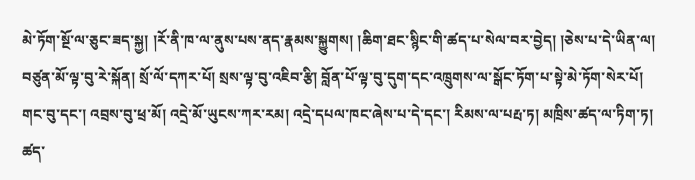མེ་ཏོག་སྔོ་ལ་ཅུང་ཟད་སྐྱ། །རོ་ནི་ཁ་ལ་ནུས་པས་ནད་རྣམས་སྐྱུགས། །ཆིག་ཐང་སྙིང་གི་ཚད་པ་སེལ་བར་བྱེད། །ཅེས་པ་དེ་ཡིན་ལ། བཙུན་མོ་ལྟ་བུ་རེ་སྐོན། སྲོ་ལོ་དཀར་པོ། སྲས་ལྟ་བུ་འཇིབ་རྩི། བློན་པོ་ལྟ་བུ་དུག་དང་འཁྲུགས་ལ་སྒོང་ཏོག་པ་སྟེ་མེ་ཏོག་སེར་པོ། གང་བུ་དང་། འབྲས་བུ་ཕྲ་མོ། འདྲེ་མོ་ཡུངས་ཀར་རམ། འདྲེ་དཔལ་ཁང་ཞེས་པ་དེ་དང་། རིམས་ལ་པརྤ་ཏ། མཁྲིས་ཚད་ལ་ཏིག་ཏ། ཚད་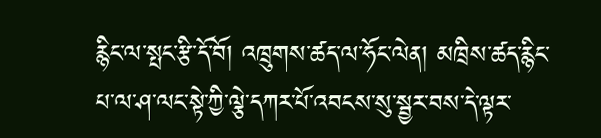རྙིང་ལ་སྤང་རྩི་དོ་བོ། འཁྲུགས་ཚད་ལ་ཧོང་ལེན། མཁྲིས་ཚད་རྙིང་པ་ལ་ཤ་ལང་སྟེ་ཀྱི་ལྕེ་དཀར་པོ་འབངས་སུ་སྦྱར་བས་དེ་ལྟར་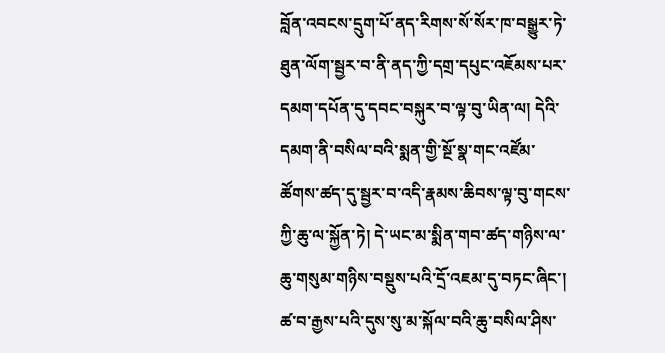བློན་འབངས་དྲུག་པོ་ནད་རིགས་སོ་སོར་ཁ་བསྒྱུར་ཏེ་ཐུན་ལོག་སྦྱར་བ་ནི་ནད་ཀྱི་དགྲ་དཔུང་འཇོམས་པར་དམག་དཔོན་དུ་དབང་བསྐུར་བ་ལྟ་བུ་ཡིན་ལ། དེའི་དམག་ནི་བསིལ་བའི་སྨན་གྱི་སྔོ་སྣ་གང་འཛོམ་ཚོགས་ཚད་དུ་སྦྱར་བ་འདི་རྣམས་ཆིབས་ལྟ་བུ་གངས་ཀྱི་ཆུ་ལ་སྐྱོན་ཏེ། དེ་ཡང་མ་སྨིན་གབ་ཚད་གཉིས་ལ་ཆུ་གསུམ་གཉིས་བསྡུས་པའི་དྲོ་འཇམ་དུ་བཏང་ཞིང་། ཚ་བ་རྒྱས་པའི་དུས་སུ་མ་སྐོལ་བའི་ཆུ་བསིལ་ཤིས་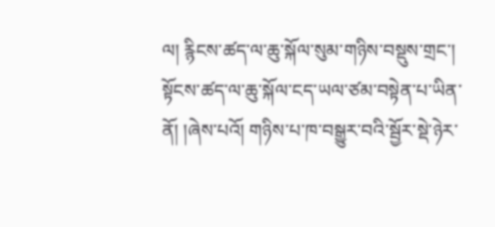ལ། རྙིངས་ཚད་ལ་ཆུ་སྐོལ་སུམ་གཉིས་བསྡུས་གྲང་། སྟོངས་ཚད་ལ་ཆུ་སྐོལ་ངད་ཡལ་ཙམ་བསྟེན་པ་ཡིན་ནོ། །ཞེས་པའོ། གཉིས་པ་ཁ་བསྒྱུར་བའི་སྦྱོར་སྡེ་ཉེར་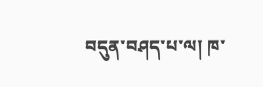བདུན་བཤད་པ་ལ། ཁ་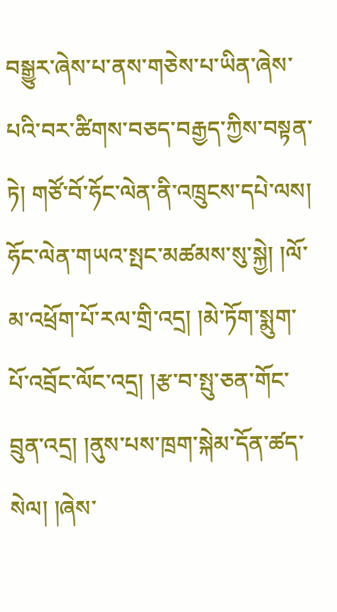བསྒྱུར་ཞེས་པ་ནས་གཅེས་པ་ཡིན་ཞེས་པའི་བར་ཚིགས་བཅད་བརྒྱད་ཀྱིས་བསྟན་ཏེ། གཙོ་བོ་ཧོང་ལེན་ནི་འཁྲུངས་དཔེ་ལས། ཧོང་ལེན་གཡའ་སྤང་མཚམས་སུ་སྐྱེ། །ལོ་མ་འཕྲོག་པོ་རལ་གྲི་འདྲ། །མེ་ཏོག་སྨུག་པོ་འབྲོང་ལོང་འདྲ། །རྩ་བ་སྤུ་ཅན་གོང་བྲུན་འདྲ། །ནུས་པས་ཁྲག་སྐེམ་དོན་ཚད་སེལ། །ཞེས་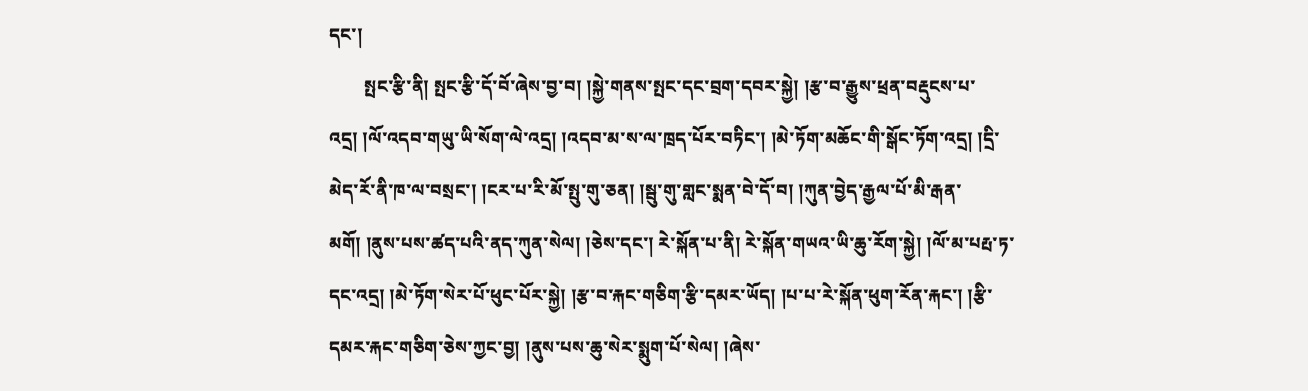དང་།
        སྤང་རྩི་ནི། སྤང་རྩི་དོ་བོ་ཞེས་བྱ་བ། །སྐྱེ་གནས་སྤང་དང་བྲག་དབར་སྐྱེ། །རྩ་བ་རྒྱུས་ཕྲན་བརྡུངས་པ་འདྲ། །ལོ་འདབ་གཡུ་ཡི་སོག་ལེ་འདྲ། །འདབ་མ་ས་ལ་ཁྲད་པོར་བཏིང་། །མེ་ཏོག་མཆོང་གི་སྒོང་ཏོག་འདྲ། །དྲི་མེད་རོ་ནི་ཁ་ལ་བསྲང་། །ངར་པ་རི་མོ་སྤུ་གུ་ཅན། །སྦུ་གུ་གླང་སྨན་བེ་དོ་བ། །ཀུན་བྱེད་རྒྱལ་པོ་མི་རྒན་མགོ། །ནུས་པས་ཚད་པའི་ནད་ཀུན་སེལ། །ཅེས་དང་། རེ་སྐོན་པ་ནི། རེ་སྐོན་གཡའ་ཡི་ཆུ་རོག་སྐྱེ། །ལོ་མ་པརྤ་ཏ་དང་འདྲ། །མེ་ཏོག་སེར་པོ་ཕུང་པོར་སྐྱེ། །རྩ་བ་རྐང་གཅིག་རྩི་དམར་ཡོད། །པ་པ་རེ་སྐོན་ཕུག་རོན་རྐང་། །རྩི་དམར་རྐང་གཅིག་ཅེས་ཀྱང་བྱ། །ནུས་པས་ཆུ་སེར་སྨུག་པོ་སེལ། །ཞེས་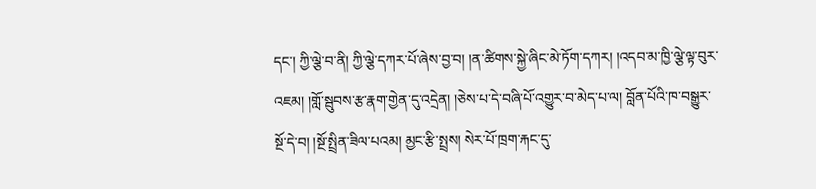དང་། ཀྱི་ལྕེ་བ་ནི། ཀྱི་ལྕེ་དཀར་པོ་ཞེས་བྱ་བ། །ན་ཚིགས་སྐྱེ་ཞིང་མེ་ཏོག་དཀར། །འདབ་མ་ཁྱི་ལྕེ་ལྟ་བུར་འཇམ། །གློ་སྦུབས་རྩ་རྣག་གྱེན་དུ་འདྲེན། །ཅེས་པ་དེ་བཞི་པོ་འགྱུར་བ་མེད་པ་ལ། བློན་པོའི་ཁ་བསྒྱུར་སྔོ་དེ་བ། །སྔོ་སྤྲིན་ཟིལ་པའམ། མྱང་རྩི་སྤྲས། སེར་པོ་ཁྲག་རྐང་དུ་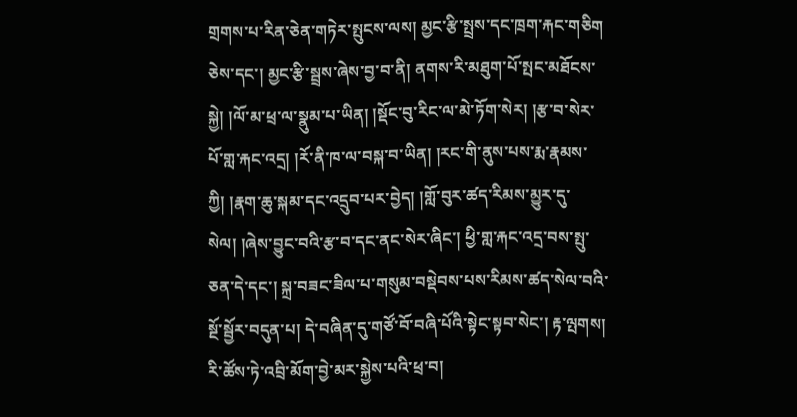གྲགས་པ་རིན་ཅེན་གཏེར་སྤུངས་ལས། མྱང་རྩི་སྤྲས་དང་ཁྲག་རྐང་གཅིག ཅེས་དང་། མྱང་རྩི་སྦྲས་ཞེས་བྱ་བ་ནི། ནགས་རི་མཐུག་པོ་སྤང་མཐོངས་སྐྱེ། །ལོ་མ་ཕྲ་ལ་སྣུམ་པ་ཡིན། །སྡོང་བུ་རིང་ལ་མེ་ཏོག་སེར། །རྩ་བ་སེར་པོ་གླ་རྐང་འདྲ། །རོ་ནི་ཁ་ལ་བསྐ་བ་ཡིན། །རང་གི་ནུས་པས་རྨ་རྣམས་ཀྱི། །རྣག་ཆུ་སྐམ་དང་འདྲུབ་པར་བྱེད། །གློ་བུར་ཚད་རིམས་མྱུར་དུ་སེལ། །ཞེས་བྱུང་བའི་རྩ་བ་དང་ནང་སེར་ཞིང་། ཕྱི་གླ་རྐང་འདྲ་བས་སྤུ་ཅན་དེ་དང་། སྐྲ་བཟང་ཟིལ་པ་གསུམ་བསྡེབས་པས་རིམས་ཚད་སེལ་བའི་སྔོ་སྦྱོར་བདུན་པ། དེ་བཞིན་དུ་གཙོ་བོ་བཞི་པོའི་སྟེང་སྟབ་སེང་། རྟ་ལྤགས། རི་ཚོས་ཏེ་འབྲི་མོག་བྱེ་མར་སྐྱེས་པའི་ཕྲ་བ།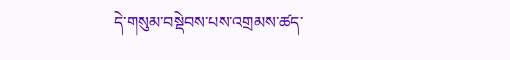དེ་གསུམ་བསྡེབས་པས་འགྲམས་ཚད་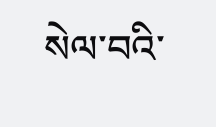སེལ་བའི་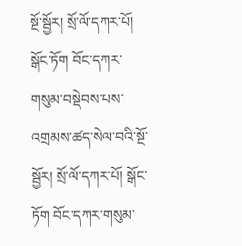སྔོ་སྦྱོར། སྲོ་ལོ་དཀར་པོ། སྒོང་ཏོག བོང་དཀར་གསུམ་བསྡེབས་པས་འགྲམས་ཚད་སེལ་བའི་སྔོ་སྦྱོར། སྲོ་ལོ་དཀར་པོ། སྒོང་ཏོག བོང་དཀར་གསུམ་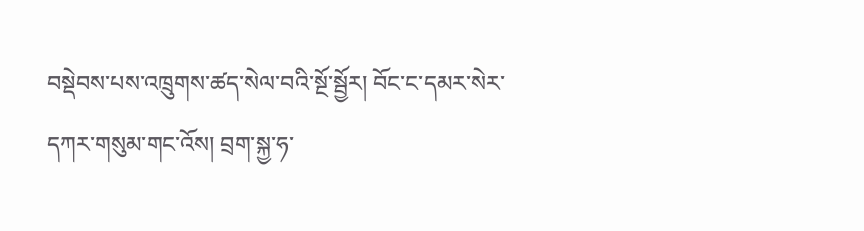བསྡེབས་པས་འཁྲུགས་ཚད་སེལ་བའི་སྔོ་སྦྱོར། བོང་ང་དམར་སེར་དཀར་གསུམ་གང་འོས། བྲག་སྐྱ་ཧ་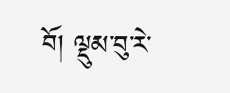བོ། ལྡུམ་བུ་རེ་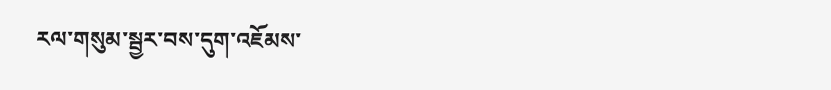རལ་གསུམ་སྦྱར་བས་དུག་འཇོམས་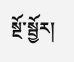སྔོ་སྦྱོར།